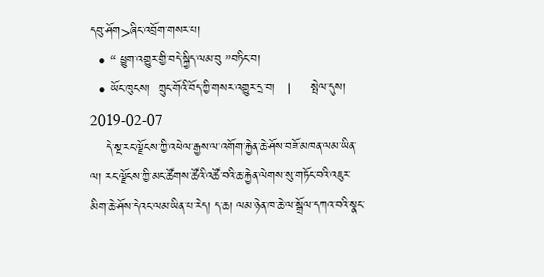དབུ་ཤོག>ཞིང་འབྲོག་གསར་པ།
  • “ ཕྱུག་འགྱུར་གྱི་བདེ་སྐྱིད་ལམ་བུ ”བཏིང་བ།
  • ཡོང་ཁུངས།  ཀྲུང་གོའི་བོད་ཀྱི་གསར་འགྱུར་དྲ་བ།   |     སྤེལ་དུས།  2019-02-07
    དེ་སྔ་རང་ལྗོངས་ཀྱི་འཕེལ་རྒྱས་ལ་འགོག་རྐྱེན་ཆེ་ཤོས་བཟོ་མཁན་ལམ་ཡིན་ལ། རང་ལྗོངས་ཀྱི་མང་ཚོགས་ཚོའི་འཚོ་བའི་ཆ་རྐྱེན་ལེགས་སུ་གཏོང་བའི་འཇུར་མིག་ཆེ་ཤོས་དེའང་ལམ་ཡིན་པ་རེད། ད་ཆ། ལམ་ཉེན་ཁ་ཆེ་ལ་སྒྲོལ་དཀའ་བའི་སྣང་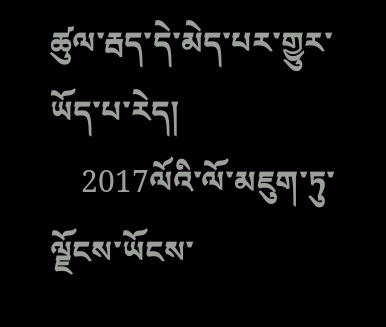ཚུལ་རྦད་དེ་མེད་པར་གྱུར་ཡོད་པ་རེད།
    2017ལོའི་ལོ་མཇུག་ཏུ་ལྗོངས་ཡོངས་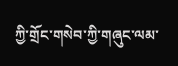ཀྱི་གྲོང་གསེབ་ཀྱི་གཞུང་ལམ་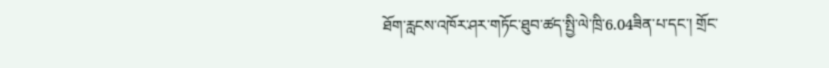ཐོག་རླངས་འཁོར་ཤར་གཏོང་ཐུབ་ཚད་སྤྱི་ལེ་ཁྲི་6.04ཟིན་པ་དང་། གྲོང་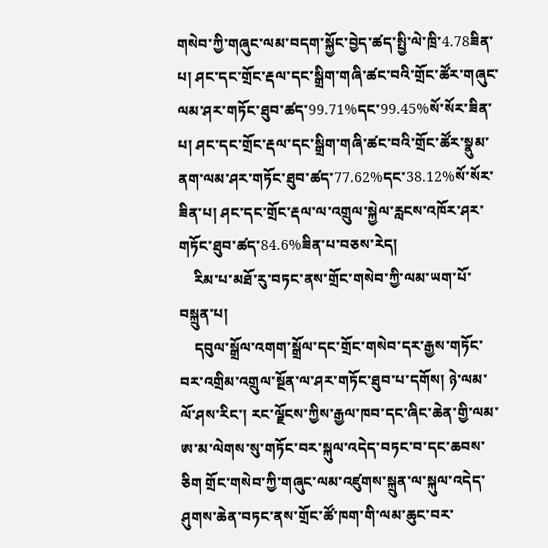གསེབ་ཀྱི་གཞུང་ལམ་བདག་སྐྱོང་བྱེད་ཚད་སྤྱི་ལེ་ཁྲི་4.78ཟིན་པ། ཤང་དང་གྲོང་རྡལ་དང་སྒྲིག་གཞི་ཚང་བའི་གྲོང་ཚོར་གཞུང་ལམ་ཤར་གཏོང་ཐུབ་ཚད་99.71%དང་99.45%སོ་སོར་ཟིན་པ། ཤང་དང་གྲོང་རྡལ་དང་སྒྲིག་གཞི་ཚང་བའི་གྲོང་ཚོར་སྣུམ་ནག་ལམ་ཤར་གཏོང་ཐུབ་ཚད་77.62%དང་38.12%སོ་སོར་ཟིན་པ། ཤང་དང་གྲོང་རྡལ་ལ་འགྲུལ་སྐྱེལ་རླངས་འཁོར་ཤར་གཏོང་ཐུབ་ཚད་84.6%ཟིན་པ་བཅས་རེད།
    རིམ་པ་མཐོ་རུ་བཏང་ནས་གྲོང་གསེབ་ཀྱི་ལམ་ཡག་པོ་བསྐྲུན་པ།
    དབུལ་སྒྲོལ་འགག་སྒྲོལ་དང་གྲོང་གསེབ་དར་རྒྱས་གཏོང་བར་འགྲིམ་འགྲུལ་སྔོན་ལ་ཤར་གཏོང་ཐུབ་པ་དགོས། ཉེ་ལམ་ལོ་ཤས་རིང་། རང་ལྗོངས་ཀྱིས་རྒྱལ་ཁབ་དང་ཞིང་ཆེན་གྱི་ལམ་ཨ་མ་ལེགས་སུ་གཏོང་བར་སྐུལ་འདེད་བཏང་བ་དང་ཆབས་ཅིག གྲོང་གསེབ་ཀྱི་གཞུང་ལམ་འཛུགས་སྐྲུན་ལ་སྐུལ་འདེད་ཤུགས་ཆེན་བཏང་ནས་གྲོང་ཚོ་ཁག་གི་ལམ་ཆུང་བར་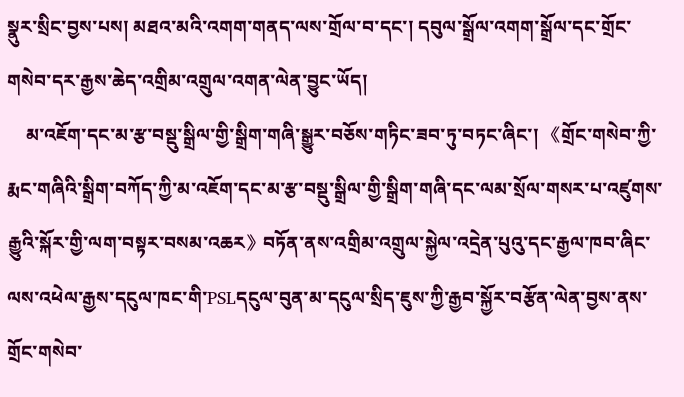སྣུར་སྲིང་བྱས་པས། མཐའ་མའི་འགག་གནད་ལས་གྲོལ་བ་དང་། དབུལ་སྒྲོལ་འགག་སྒྲོལ་དང་གྲོང་གསེབ་དར་རྒྱས་ཆེད་འགྲིམ་འགྲུལ་འགན་ལེན་བྱུང་ཡོད།
    མ་འཇོག་དང་མ་རྩ་བསྡུ་སྒྲིལ་གྱི་སྒྲིག་གཞི་སྒྱུར་བཅོས་གཏིང་ཟབ་ཏུ་བཏང་ཞིང་། 《གྲོང་གསེབ་ཀྱི་རྨང་གཞིའི་སྒྲིག་བཀོད་ཀྱི་མ་འཇོག་དང་མ་རྩ་བསྡུ་སྒྲིལ་གྱི་སྒྲིག་གཞི་དང་ལམ་སྲོལ་གསར་པ་འཛུགས་རྒྱུའི་སྐོར་གྱི་ལག་བསྟར་བསམ་འཆར》བཏོན་ནས་འགྲིམ་འགྲུལ་སྐྱེལ་འདྲེན་པུའུ་དང་རྒྱལ་ཁབ་ཞིང་ལས་འཕེལ་རྒྱས་དངུལ་ཁང་གི་PSLདངུལ་བུན་མ་དངུལ་སྲིད་ཇུས་ཀྱི་རྒྱབ་སྐྱོར་བརྩོན་ལེན་བྱས་ནས་གྲོང་གསེབ་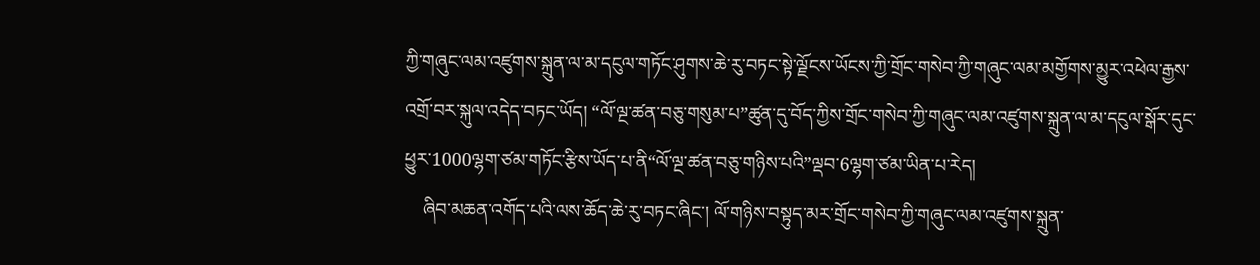ཀྱི་གཞུང་ལམ་འཛུགས་སྐྲུན་ལ་མ་དངུལ་གཏོང་ཤུགས་ཆེ་རུ་བཏང་སྟེ་ལྗོངས་ཡོངས་ཀྱི་གྲོང་གསེབ་ཀྱི་གཞུང་ལམ་མགྱོགས་མྱུར་འཕེལ་རྒྱས་འགྲོ་བར་སྐུལ་འདེད་བཏང་ཡོད། “ལོ་ལྔ་ཚན་བཅུ་གསུམ་པ”ཚུན་དུ་བོད་ཀྱིས་གྲོང་གསེབ་ཀྱི་གཞུང་ལམ་འཛུགས་སྐྲུན་ལ་མ་དངུལ་སྒོར་དུང་ཕྱུར་1000ལྷག་ཙམ་གཏོང་རྩིས་ཡོད་པ་ནི“ལོ་ལྔ་ཚན་བཅུ་གཉིས་པའི”ལྡབ་6ལྷག་ཙམ་ཡིན་པ་རེད།
    ཞིབ་མཆན་འགོད་པའི་ལས་ཆོད་ཆེ་རུ་བཏང་ཞིང་། ལོ་གཉིས་བསྟུད་མར་གྲོང་གསེབ་ཀྱི་གཞུང་ལམ་འཛུགས་སྐྲུན་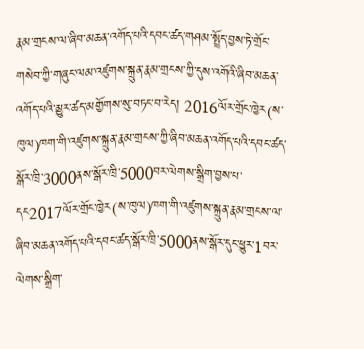རྣམ་གྲངས་ལ་ཞིབ་མཆན་འགོད་པའི་དབང་ཚད་གཤམ་སྤྲོད་བྱས་ཏེ་གྲོང་གསེབ་ཀྱི་གཞུང་ལམ་འཛུགས་སྐྲུན་རྣམ་གྲངས་ཀྱི་དུས་འགོའི་ཞིབ་མཆན་འགོད་པའི་མྱུར་ཚད་མགྱོགས་སུ་བཏང་བ་རེད། 2016ལོར་གྲོང་ཁྱེར(ས་ཁུལ)ཁག་གི་འཛུགས་སྐྲུན་རྣམ་གྲངས་ཀྱི་ཞིབ་མཆན་འགོད་པའི་དབང་ཚད་སྒོར་ཁྲི་3000ནས་སྒོར་ཁྲི་5000བར་ལེགས་སྒྲིག་བྱས་པ་དང2017ལོར་གྲོང་ཁྱེར(ས་ཁུལ)ཁག་གི་འཛུགས་སྐྲུན་རྣམ་གྲངས་ལ་ཞིབ་མཆན་འགོད་པའི་དབང་ཚད་སྒོར་ཁྲི་5000ནས་སྒོར་དུང་ཕྱུར་1བར་ལེགས་སྒྲིག་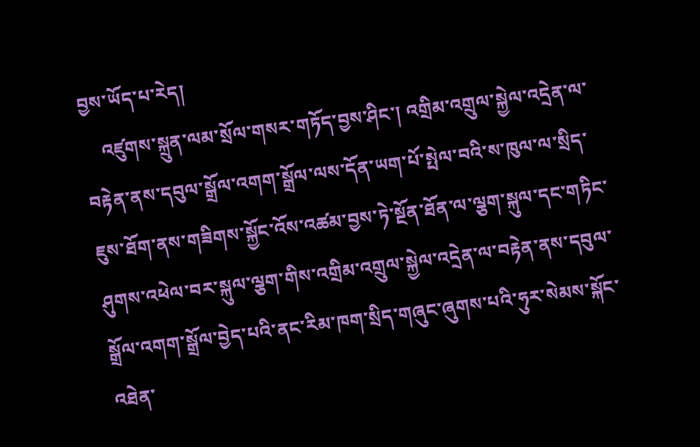བྱས་ཡོད་པ་རེད།
    འཛུགས་སྐྲུན་ལམ་སྲོལ་གསར་གཏོད་བྱས་ཤིང་། འགྲིམ་འགྲུལ་སྐྱེལ་འདྲེན་ལ་བརྟེན་ནས་དབུལ་སྒྲོལ་འགག་སྒྲོལ་ལས་དོན་ཡག་པོ་སྤེལ་བའི་ས་ཁུལ་ལ་སྲིད་ཇུས་ཐོག་ནས་གཟིགས་སྐྱོང་འོས་འཚམ་བྱས་ཏེ་སྔོན་ཐོན་ལ་ལྕག་སྐུལ་དང་གཏིང་ཤུགས་འཕེལ་བར་སྐུལ་ལྕག་གིས་འགྲིམ་འགྲུལ་སྐྱེལ་འདྲེན་ལ་བརྟེན་ནས་དབུལ་སྒྲོལ་འགག་སྒྲོལ་བྱེད་པའི་ནང་རིམ་ཁག་སྲིད་གཞུང་ཞུགས་པའི་ཧུར་སེམས་སྐོང་འཐེན་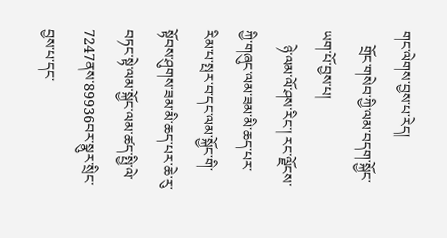གང་ལེགས་བྱས་པ་རེད།
    གྲོང་གསེབ་ཀྱི་ལམ་བདག་སྐྱོང་ཡག་པོ་བྱས་པ།
    ཉེ་ལམ་ལོ་ཤས་རིང་། རང་ལྗོངས་ཀྱི་གཞུང་ལམ་ཟམ་མི་ཆད་པར་རིམ་པ་སྤར་བ་དང་ལམ་སྐྱོང་གི་སྟོབས་ཤུགས་ཟམ་མི་ཆད་པར་ཆེ་རུ་བཏང་སྟེ་ལམ་སྐྱོང་ལམ་ཚད་སྤྱི་ལེ་7247ནས་89936བར་སྣུར་སྲིང་བྱས་པ་དང་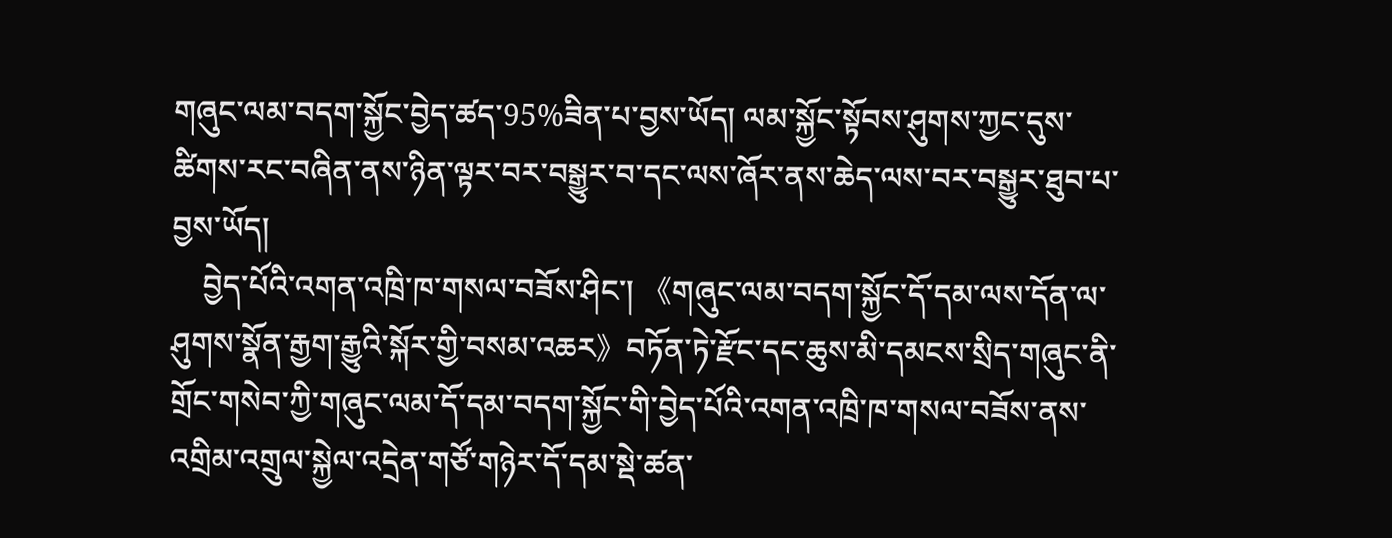གཞུང་ལམ་བདག་སྐྱོང་བྱེད་ཚད་95%ཟིན་པ་བྱས་ཡོད། ལམ་སྐྱོང་སྟོབས་ཤུགས་ཀྱང་དུས་ཚིགས་རང་བཞིན་ནས་ཉིན་ལྟར་བར་བསྒྱུར་བ་དང་ལས་ཞོར་ནས་ཆེད་ལས་བར་བསྒྱུར་ཐུབ་པ་བྱས་ཡོད།
    བྱེད་པོའི་འགན་འཁྲི་ཁ་གསལ་བཟོས་ཤིང་། 《གཞུང་ལམ་བདག་སྐྱོང་དོ་དམ་ལས་དོན་ལ་ཤུགས་སྣོན་རྒྱག་རྒྱུའི་སྐོར་གྱི་བསམ་འཆར》བཏོན་ཏེ་རྫོང་དང་ཆུས་མི་དམངས་སྲིད་གཞུང་ནི་གྲོང་གསེབ་ཀྱི་གཞུང་ལམ་དོ་དམ་བདག་སྐྱོང་གི་བྱེད་པོའི་འགན་འཁྲི་ཁ་གསལ་བཟོས་ནས་འགྲིམ་འགྲུལ་སྐྱེལ་འདྲེན་གཙོ་གཉེར་དོ་དམ་སྡེ་ཚན་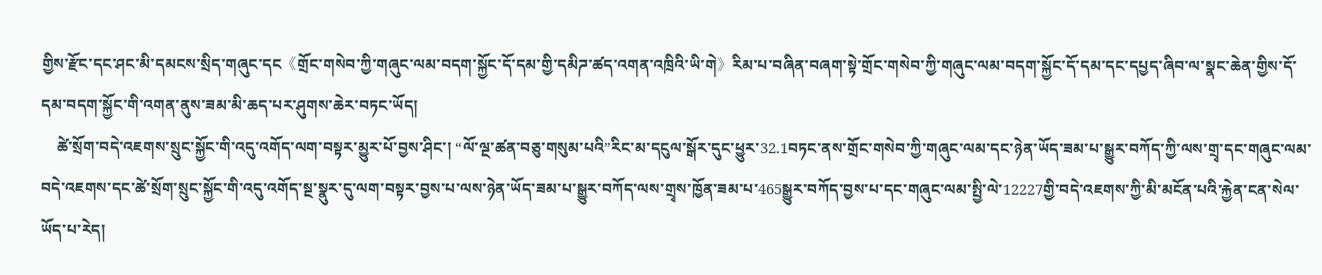གྱིས་རྫོང་དང་ཤང་མི་དམངས་སྲིད་གཞུང་དང《གྲོང་གསེབ་ཀྱི་གཞུང་ལམ་བདག་སྐྱོང་དོ་དམ་གྱི་དམིཌ་ཚད་འགན་འཁྲིའི་ཡི་གེ》རིམ་པ་བཞིན་བཞག་སྟེ་གྲོང་གསེབ་ཀྱི་གཞུང་ལམ་བདག་སྐྱོང་དོ་དམ་དང་དཔྱད་ཞིབ་ལ་སྣང་ཆེན་གྱིས་དོ་དམ་བདག་སྐྱོང་གི་འགན་ནུས་ཟམ་མི་ཆད་པར་ཤུགས་ཆེར་བཏང་ཡོད།
    ཚེ་སྲོག་བདེ་འཇགས་སྲུང་སྐྱོང་གི་འདུ་འགོད་ལག་བསྟར་མྱུར་པོ་བྱས་ཤིང་། “ལོ་ལྔ་ཚན་བཅུ་གསུམ་པའི”རིང་མ་དངུལ་སྒོར་དུང་ཕྱུར་32.1བཏང་ནས་གྲོང་གསེབ་ཀྱི་གཞུང་ལམ་དང་ཉེན་ཡོད་ཟམ་པ་སྒྱུར་བཀོད་ཀྱི་ལས་གྲྭ་དང་གཞུང་ལམ་བདེ་འཇགས་དང་ཚེ་སྲོག་སྲུང་སྐྱོང་གི་འདུ་འགོད་སྔ་སྣུར་དུ་ལག་བསྟར་བྱས་པ་ལས་ཉེན་ཡོད་ཟམ་པ་སྒྱུར་བཀོད་ལས་གྲྭས་ཁྱོན་ཟམ་པ་465སྒྱུར་བཀོད་བྱས་པ་དང་གཞུང་ལམ་སྤྱི་ལེ་12227གྱི་བདེ་འཇགས་ཀྱི་མི་མངོན་པའི་རྐྱེན་ངན་སེལ་ཡོད་པ་རེད།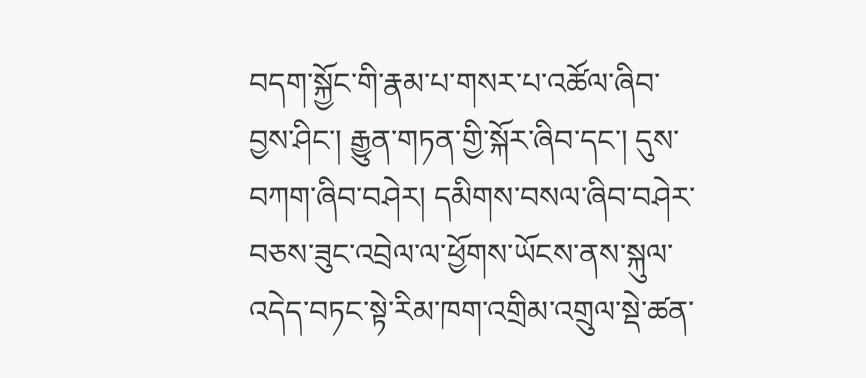བདག་སྐྱོང་གི་རྣམ་པ་གསར་པ་འཚོལ་ཞིབ་བྱས་ཤིང་། རྒྱུན་གཏན་གྱི་སྐོར་ཞིབ་དང་། དུས་བཀག་ཞིབ་བཤེར། དམིགས་བསལ་ཞིབ་བཤེར་བཅས་ཟུང་འབྲེལ་ལ་ཕྱོགས་ཡོངས་ནས་སྐུལ་འདེད་བཏང་སྟེ་རིམ་ཁག་འགྲིམ་འགྲུལ་སྡེ་ཚན་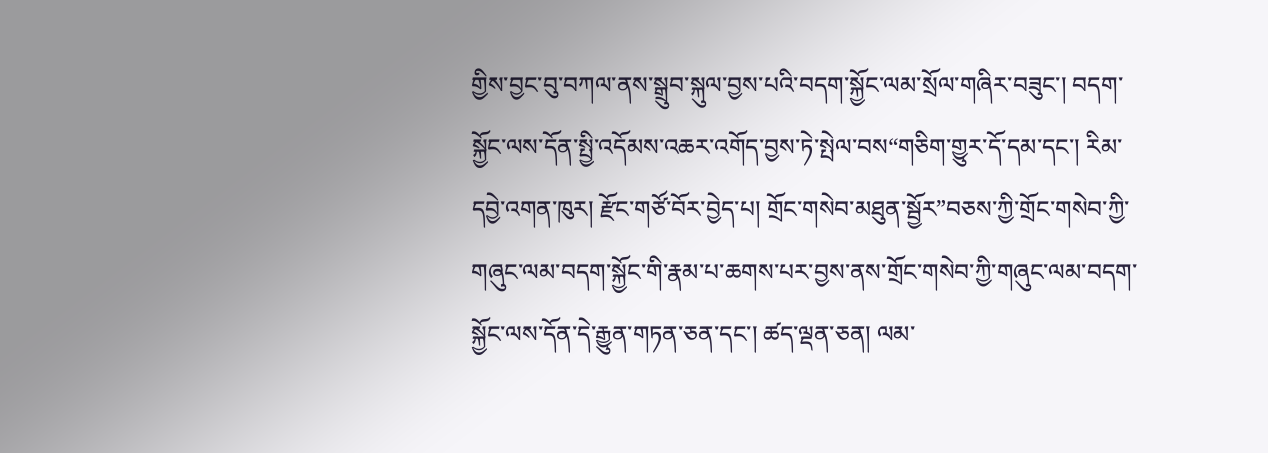གྱིས་བྱང་བུ་བཀལ་ནས་སྒྲུབ་སྐུལ་བྱས་པའི་བདག་སྐྱོང་ལམ་སྲོལ་གཞིར་བཟུང་། བདག་སྐྱོང་ལས་དོན་སྤྱི་འདོམས་འཆར་འགོད་བྱས་ཏེ་སྤེལ་བས“གཅིག་གྱུར་དོ་དམ་དང་། རིམ་དབྱེ་འགན་ཁུར། རྫོང་གཙོ་བོར་བྱེད་པ། གྲོང་གསེབ་མཐུན་སྦྱོར”བཅས་ཀྱི་གྲོང་གསེབ་ཀྱི་གཞུང་ལམ་བདག་སྐྱོང་གི་རྣམ་པ་ཆགས་པར་བྱས་ནས་གྲོང་གསེབ་ཀྱི་གཞུང་ལམ་བདག་སྐྱོང་ལས་དོན་དེ་རྒྱུན་གཏན་ཅན་དང་། ཚད་ལྡན་ཅན། ལམ་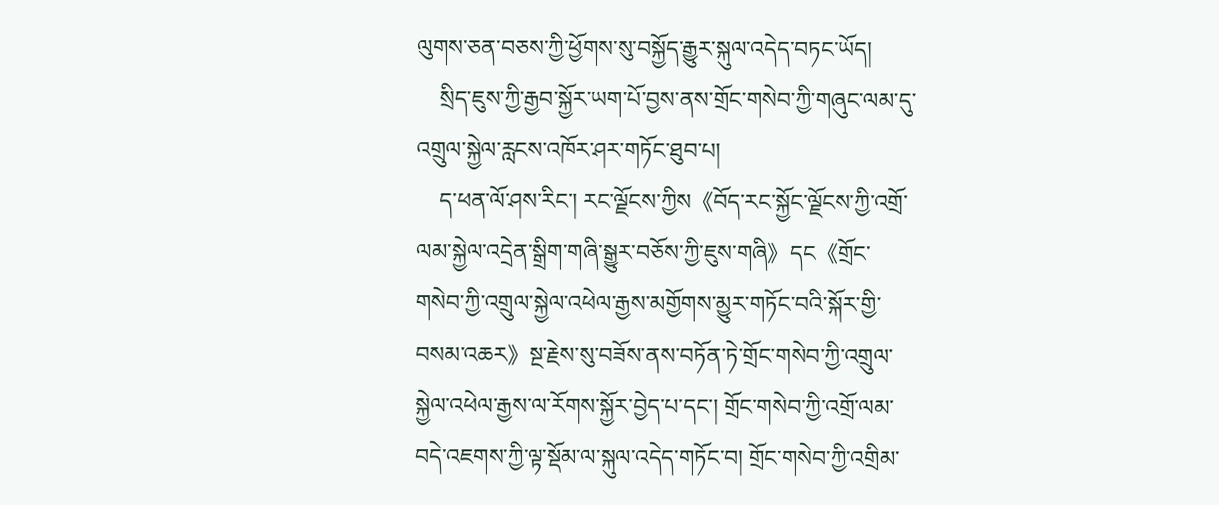ལུགས་ཅན་བཅས་ཀྱི་ཕྱོགས་སུ་བསྐྱོད་རྒྱུར་སྐུལ་འདེད་བཏང་ཡོད།
    སྲིད་ཇུས་ཀྱི་རྒྱབ་སྐྱོར་ཡག་པོ་བྱས་ནས་གྲོང་གསེབ་ཀྱི་གཞུང་ལམ་དུ་འགྲུལ་སྐྱེལ་རླངས་འཁོར་ཤར་གཏོང་ཐུབ་པ།
    ད་ཕན་ལོ་ཤས་རིང་། རང་ལྗོངས་ཀྱིས《བོད་རང་སྐྱོང་ལྗོངས་ཀྱི་འགྲོ་ལམ་སྐྱེལ་འདྲེན་སྒྲིག་གཞི་སྒྱུར་བཅོས་ཀྱི་ཇུས་གཞི》དང《གྲོང་གསེབ་ཀྱི་འགྲུལ་སྐྱེལ་འཕེལ་རྒྱས་མགྱོགས་མྱུར་གཏོང་བའི་སྐོར་གྱི་བསམ་འཆར》སྔ་རྗེས་སུ་བཟོས་ནས་བཏོན་ཏེ་གྲོང་གསེབ་ཀྱི་འགྲུལ་སྐྱེལ་འཕེལ་རྒྱས་ལ་རོགས་སྐྱོར་བྱེད་པ་དང་། གྲོང་གསེབ་ཀྱི་འགྲོ་ལམ་བདེ་འཇགས་ཀྱི་ལྟ་སྡོམ་ལ་སྐུལ་འདེད་གཏོང་བ། གྲོང་གསེབ་ཀྱི་འགྲིམ་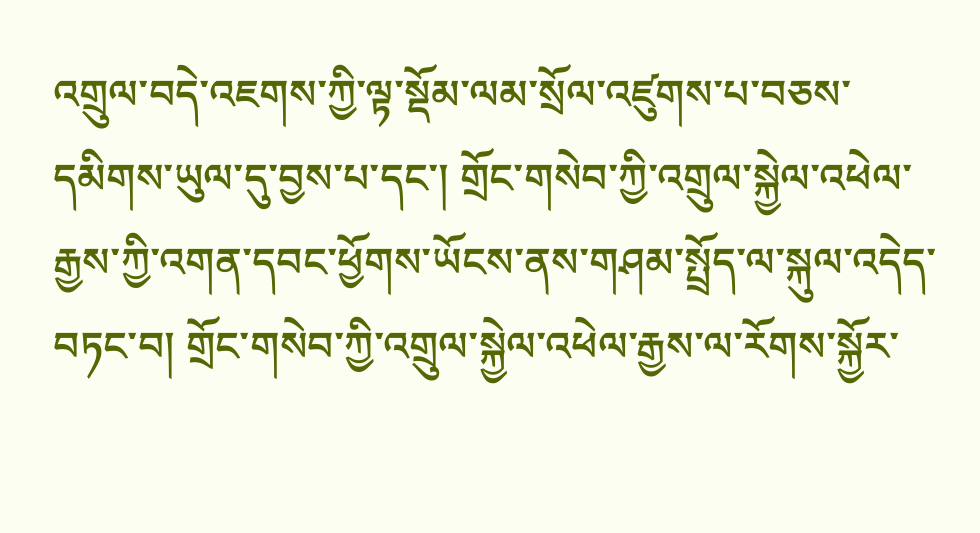འགྲུལ་བདེ་འཇགས་ཀྱི་ལྟ་སྡོམ་ལམ་སྲོལ་འཛུགས་པ་བཅས་དམིགས་ཡུལ་དུ་བྱས་པ་དང་། གྲོང་གསེབ་ཀྱི་འགྲུལ་སྐྱེལ་འཕེལ་རྒྱས་ཀྱི་འགན་དབང་ཕྱོགས་ཡོངས་ནས་གཤམ་སྤྲོད་ལ་སྐུལ་འདེད་བཏང་བ། གྲོང་གསེབ་ཀྱི་འགྲུལ་སྐྱེལ་འཕེལ་རྒྱས་ལ་རོགས་སྐྱོར་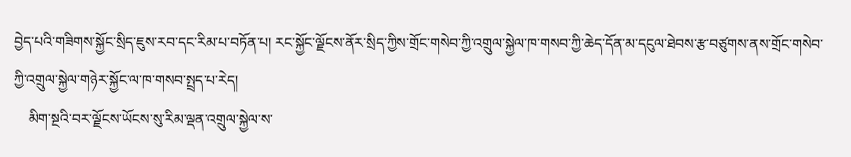བྱེད་པའི་གཟིགས་སྐྱོང་སྲིད་ཇུས་རབ་དང་རིམ་པ་བཏོན་པ། རང་སྐྱོང་ལྗོངས་ནོར་སྲིད་ཀྱིས་གྲོང་གསེབ་ཀྱི་འགྲུལ་སྐྱེལ་ཁ་གསབ་ཀྱི་ཆེད་དོན་མ་དངུལ་ཐེབས་རྩ་བཙུགས་ནས་གྲོང་གསེབ་ཀྱི་འགྲུལ་སྐྱེལ་གཉེར་སྐྱོང་ལ་ཁ་གསབ་སྤྲད་པ་རེད།
    མིག་སྔའི་བར་ལྗོངས་ཡོངས་སུ་རིམ་ལྡན་འགྲུལ་སྐྱེལ་ས་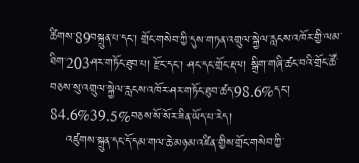ཚིགས་89བསྐྲུན་པ་དང་། གྲོང་གསེབ་ཀྱི་དུས་གཏན་འགྲུལ་སྐྱེལ་རླངས་འཁོར་གྱི་ལམ་ཐིག་203ཤར་གཏོང་ཐུབ་པ། རྫོང་དང་། ཤང་དང་གྲོང་རྡལ། སྒྲིག་གཞི་ཚང་བའི་གྲོང་ཚོ་བཅས་སུ་འགྲུལ་སྐྱེལ་རླངས་འཁོར་ཤར་གཏོང་ཐུབ་ཚད་98.6%དང་། 84.6%39.5%བཅས་སོ་སོར་ཟིན་ཡོད་པ་རེད།
    འཛུགས་སྐྲུན་དང་དོ་དམ་གལ་ཆེ་མཉམ་འཛིན་གྱིས་གྲོང་གསེབ་ཀྱི་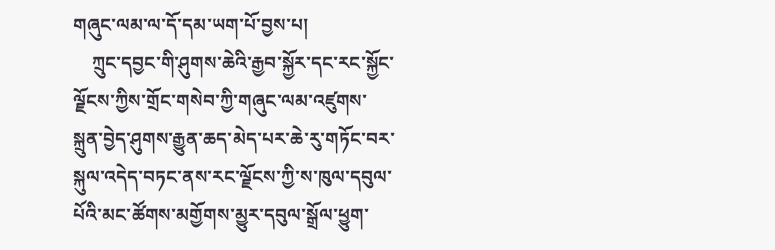གཞུང་ལམ་ལ་དོ་དམ་ཡག་པོ་བྱས་པ།
    ཀྲུང་དབྱང་གི་ཤུགས་ཆེའི་རྒྱབ་སྐྱོར་དང་རང་སྐྱོང་ལྗོངས་ཀྱིས་གྲོང་གསེབ་ཀྱི་གཞུང་ལམ་འཛུགས་སྐྲུན་བྱེད་ཤུགས་རྒྱུན་ཆད་མེད་པར་ཆེ་རུ་གཏོང་བར་སྐུལ་འདེད་བཏང་ནས་རང་ལྗོངས་ཀྱི་ས་ཁུལ་དབུལ་པོའི་མང་ཚོགས་མགྱོགས་མྱུར་དབུལ་སྒྲོལ་ཕྱུག་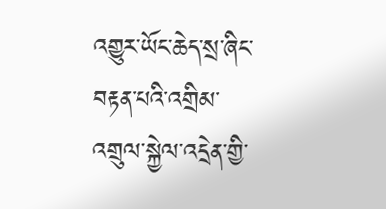འགྱུར་ཡོང་ཆེད་སྲ་ཞིང་བརྟན་པའི་འགྲིམ་འགྲུལ་སྐྱེལ་འདྲེན་གྱི་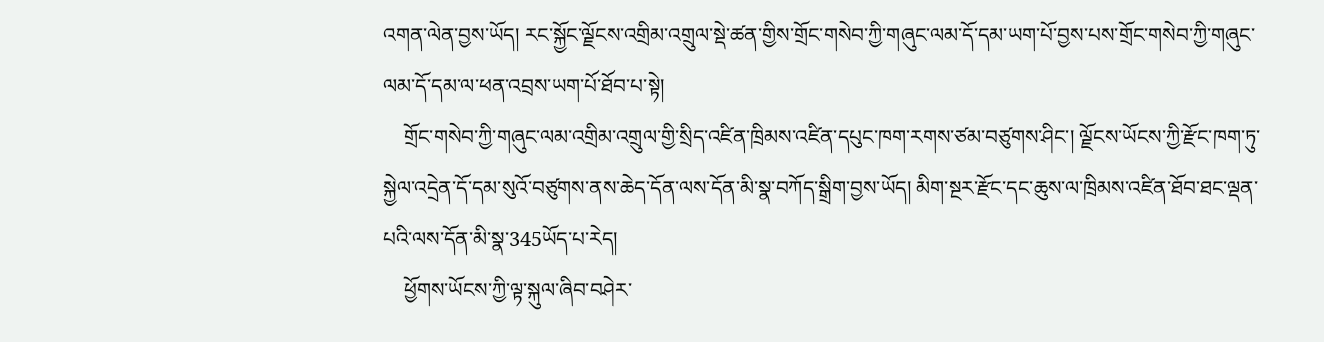འགན་ལེན་བྱས་ཡོད། རང་སྐྱོང་ལྗོངས་འགྲིམ་འགྲུལ་སྡེ་ཚན་གྱིས་གྲོང་གསེབ་ཀྱི་གཞུང་ལམ་དོ་དམ་ཡག་པོ་བྱས་པས་གྲོང་གསེབ་ཀྱི་གཞུང་ལམ་དོ་དམ་ལ་ཕན་འབྲས་ཡག་པོ་ཐོབ་པ་སྟེ།
    གྲོང་གསེབ་ཀྱི་གཞུང་ལམ་འགྲིམ་འགྲུལ་གྱི་སྲིད་འཛིན་ཁྲིམས་འཛིན་དཔུང་ཁག་རགས་ཙམ་བཙུགས་ཤིང་། ལྗོངས་ཡོངས་ཀྱི་རྫོང་ཁག་ཏུ་སྐྱེལ་འདྲེན་དོ་དམ་སུའོ་བཙུགས་ནས་ཆེད་དོན་ལས་དོན་མི་སྣ་བཀོད་སྒྲིག་བྱས་ཡོད། མིག་སྔར་རྫོང་དང་ཆུས་ལ་ཁྲིམས་འཛིན་ཐོབ་ཐང་ལྡན་པའི་ལས་དོན་མི་སྣ་345ཡོད་པ་རེད།
    ཕྱོགས་ཡོངས་ཀྱི་ལྟ་སྐུལ་ཞིབ་བཤེར་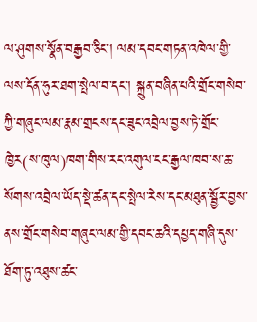ལ་ཤུགས་སྣོན་བརྒྱབ་ཅིང་། ལམ་དབང་གཏན་འཁེལ་གྱི་ལས་དོན་ཧུར་ཐག་སྤེལ་བ་དང་། སྐྲུན་བཞིན་པའི་གྲོང་གསེབ་ཀྱི་གཞུང་ལམ་རྣམ་གྲངས་དང་ཟུང་འབྲེལ་བྱས་ཏེ་གྲོང་ཁྱེར(ས་ཁུལ)ཁག་གིས་རང་འགུལ་ངང་རྒྱལ་ཁབ་ས་ཆ་སོགས་འབྲེལ་ཡོད་སྡེ་ཚན་དང་སྤེལ་རེས་དང་མཐུན་སྦྱོར་བྱས་ནས་གྲོང་གསེབ་གཞུང་ལམ་གྱི་དབང་ཆའི་དཔྱད་གཞི་དུས་ཐོག་ཏུ་འཐུས་ཚང་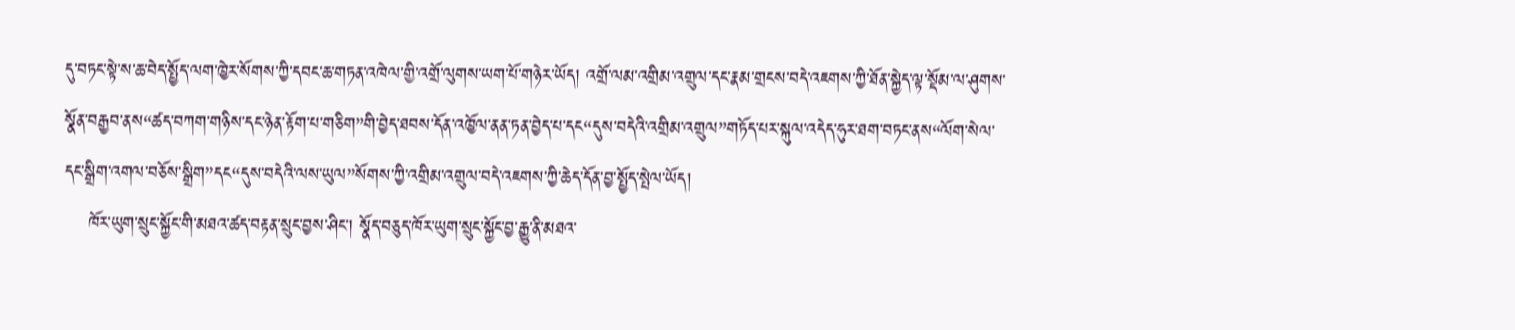དུ་བཏང་སྟེ་ས་ཆ་བེད་སྤྱོད་ལག་ཁྱེར་སོགས་ཀྱི་དབང་ཆ་གཏན་འཁེལ་གྱི་འགྲོ་ལུགས་ཡག་པོ་གཉེར་ཡོད། འགྲོ་ལམ་འགྲིམ་འགྲུལ་དང་རྣམ་གྲངས་བདེ་འཇགས་ཀྱི་ཐོན་སྐྱེད་ལྟ་སྡོམ་ལ་ཤུགས་སྣོན་བརྒྱབ་ནས“ཚད་བཀག་གཉིས་དང་ཉེན་རྟོག་པ་གཅིག”གི་བྱེད་ཐབས་དོན་འཁྱོལ་ནན་ཏན་བྱེད་པ་དང“དུས་བདེའི་འགྲིམ་འགྲུལ”གཏོད་པར་སྐུལ་འདེད་ཧུར་ཐག་བཏང་ནས“ལོག་སེལ་དང་སྒྲིག་འགལ་བཅོས་སྒྲིག”དང“དུས་བདེའི་ལས་ཡུལ”སོགས་ཀྱི་འགྲིམ་འགྲུལ་བདེ་འཇགས་ཀྱི་ཆེད་དོན་བྱ་སྤྱོད་སྤེལ་ཡོད།
    ཁོར་ཡུག་སྲུང་སྐྱོང་གི་མཐའ་ཚད་བརྟན་སྲུང་བྱས་ཤིང་། སྣོད་བཅུད་ཁོར་ཡུག་སྲུང་སྐྱོང་བྱ་རྒྱུ་ནི་མཐའ་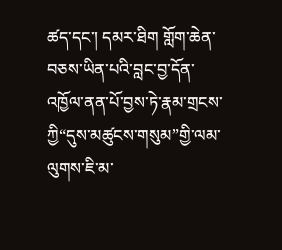ཚད་དང་། དམར་ཐིག གློག་ཆེན་བཅས་ཡིན་པའི་བླང་བྱ་དོན་འཁྱོལ་ནན་པོ་བྱས་ཏེ་རྣམ་གྲངས་ཀྱི“དུས་མཚུངས་གསུམ”གྱི་ལམ་ལུགས་ཇི་མ་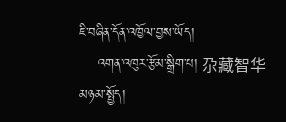ཇི་བཞིན་དོན་འཁྱོལ་བྱས་ཡོད།
    འགན་འཁུར་རྩོམ་སྒྲིག་པ། 尕藏智华
མཉམ་སྤྱོད།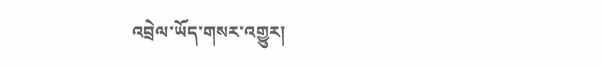འབྲེལ་ཡོད་གསར་འགྱུར།